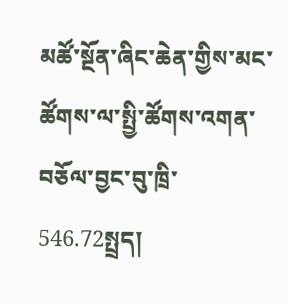མཚོ་སྔོན་ཞིང་ཆེན་གྱིས་མང་ཚོགས་ལ་སྤྱི་ཚོགས་འགན་བཅོལ་བྱང་བུ་ཁྲི་546.72སྤྲད།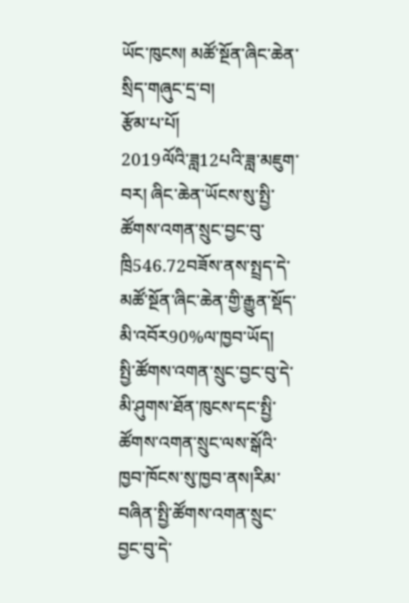ཡོང་ཁུངས། མཚོ་སྔོན་ཞིང་ཆེན་སྲིད་གཞུང་དྲ་བ།
རྩོམ་པ་པོ།
2019ལོའི་ཟླ12པའི་ཟླ་མཇུག་བར། ཞིང་ཆེན་ཡོངས་སུ་སྤྱི་ཚོགས་འགན་སྲུང་བྱང་བུ་ཁྲི546.72བཟོས་ནས་སྤྲད་དེ་མཚོ་སྔོན་ཞིང་ཆེན་གྱི་རྒྱུན་སྡོད་མི་འབོར90%ལ་ཁྱབ་ཡོད།
སྤྱི་ཚོགས་འགན་སྲུང་བྱང་བུ་དེ་མི་ཤུགས་ཐོན་ཁུངས་དང་སྤྱི་ཚོགས་འགན་སྲུང་ལས་སྒོའི་ཁྱབ་ཁོངས་སུ་ཁྱབ་ནས།རིམ་བཞིན་སྤྱི་ཚོགས་འགན་སྲུང་བྱང་བུ་དེ་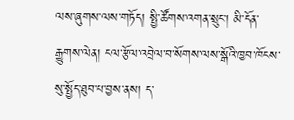ལས་ཞུགས་ལས་གཏོད། སྤྱི་ཚོགས་འགན་སྲུང་། མི་དོན་རྒྱུགས་ལེན། ངལ་རྩོལ་འབྲེལ་བ་སོགས་ལས་སྒོའི་ཁྱབ་ཁོངས་སུ་སྤྱོད་ཐུབ་པ་བྱས་ནས། ད་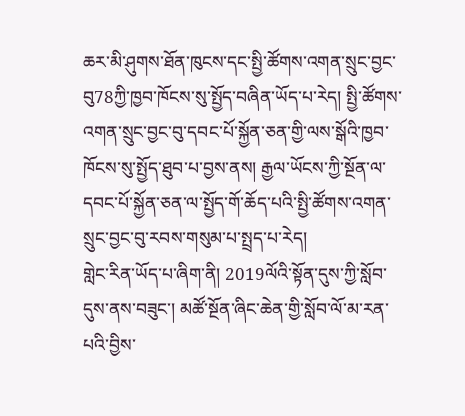ཆར་མི་ཤུགས་ཐོན་ཁུངས་དང་སྤྱི་ཚོགས་འགན་སྲུང་བྱང་བུ78ཀྱི་ཁྱབ་ཁོངས་སུ་སྤྱོད་བཞིན་ཡོད་པ་རེད། སྤྱི་ཚོགས་འགན་སྲུང་བྱང་བུ་དབང་པོ་སྐྱོན་ཅན་གྱི་ལས་སྒོའི་ཁྱབ་ཁོངས་སུ་སྤྱོད་ཐུབ་པ་བྱས་ནས། རྒྱལ་ཡོངས་ཀྱི་སྔོན་ལ་དབང་པོ་སྐྱོན་ཅན་ལ་སྤྱོད་གོ་ཆོད་པའི་སྤྱི་ཚོགས་འགན་སྲུང་བྱང་བུ་རབས་གསུམ་པ་སྤྲད་པ་རེད།
གླེང་རིན་ཡོད་པ་ཞིག་ནི། 2019ལོའི་སྟོན་དུས་ཀྱི་སློབ་དུས་ནས་བཟུང་། མཚོ་སྔོན་ཞིང་ཆེན་གྱི་སློབ་ལོ་མ་རན་པའི་བྱིས་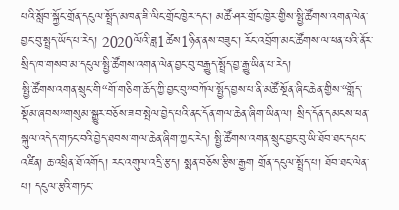པའི་སློབ་སྐྱོང་གྲོན་དངུལ་སྤྲོད་མཁན་ཟི་ལིང་གྲོང་ཁྱེར་དང་། མཚོ་ཤར་གྲོང་ཁྱེར་གྱིས་སྤྱི་ཚོགས་འགན་ལེན་བྱང་བུ་སྤྲད་ཡོད་པ་རེད། 2020ལོའི་ཟླ1ཚེས1ཉིན་ནས་བཟུང་། རོང་འབྲོག་མང་ཚོགས་ལ་ཕན་པའི་ནོར་སྲིད་ཁ་གསབ་མ་དངུལ་སྤྱི་ཚོགས་འགན་ལེན་བྱང་བུ་བརྒྱུད་སྤྲོད་བྱ་རྒྱུ་ཡིན་པ་རེད།
སྤྱི་ཚོགས་འགན་སྲུང་གི“གོ་གཅིག་ཆོད་ཀྱི་བྱང་བུ”བཀོལ་སྤྱོད་བྱས་པ་ནི་མཚོ་སྔོན་ཞིང་ཆེན་གྱིས་“གློད་སྡོམ་ཞབས”གསུམ་སྒྱུར་བཅོས་ཟབ་སྤེལ་བྱེད་པའི་ནང་དོན་གལ་ཆེན་ཞིག་ཡིན་ལ། སྲིད་དོན་དམངས་ཕན་སྐུལ་འདེད་གཏང་བའི་བྱེད་ཐབས་གལ་ཆེན་ཞིག་ཀྱང་རེད། སྤྱི་ཚོགས་འགན་སྲུང་བྱང་བུ་ཡི་ཐོབ་ཐང་དཔང་འཛིན། ཆ་འཕྲིན་ཐོ་འགོད། རང་འགུལ་འདྲི་རྩད། སྨན་བཅོས་རྩིས་རྒྱག གྲོན་དངུལ་སྤྲོད་པ། ཐོབ་ཐང་ལེན་པ། དངུལ་རྩའི་གཏང་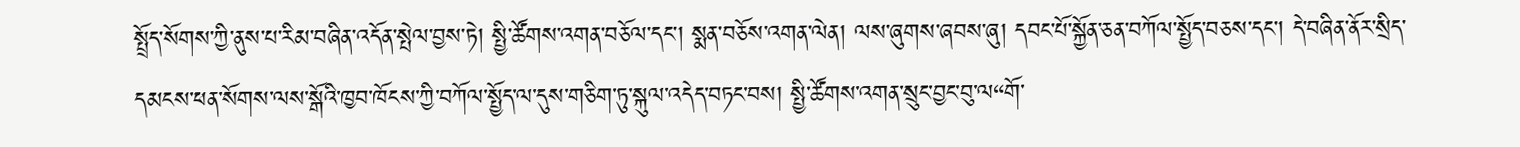སྤྲོད་སོགས་ཀྱི་ནུས་པ་རིམ་བཞིན་འདོན་སྤེལ་བྱས་ཏེ། སྤྱི་ཚོགས་འགན་བཅོལ་དང་། སྨན་བཅོས་འགན་ལེན། ལས་ཞུགས་ཞབས་ཞུ། དབང་པོ་སྐྱོན་ཅན་བཀོལ་སྤྱོད་བཅས་དང་། དེ་བཞིན་ནོར་སྲིད་དམངས་ཕན་སོགས་ལས་སྒོའི་ཁྱབ་ཁོངས་ཀྱི་བཀོལ་སྤྱོད་ལ་དུས་གཅིག་ཏུ་སྐུལ་འདེད་བཏང་བས། སྤྱི་ཚོགས་འགན་སྲུང་བྱང་བུ་ལ“གོ་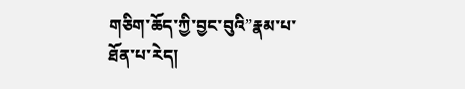གཅིག་ཆོད་ཀྱི་བྱང་བུའི”རྣམ་པ་ཐོན་པ་རེད།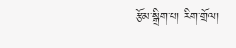རྩོམ་སྒྲིག་པ། རིག་གྲོལ།